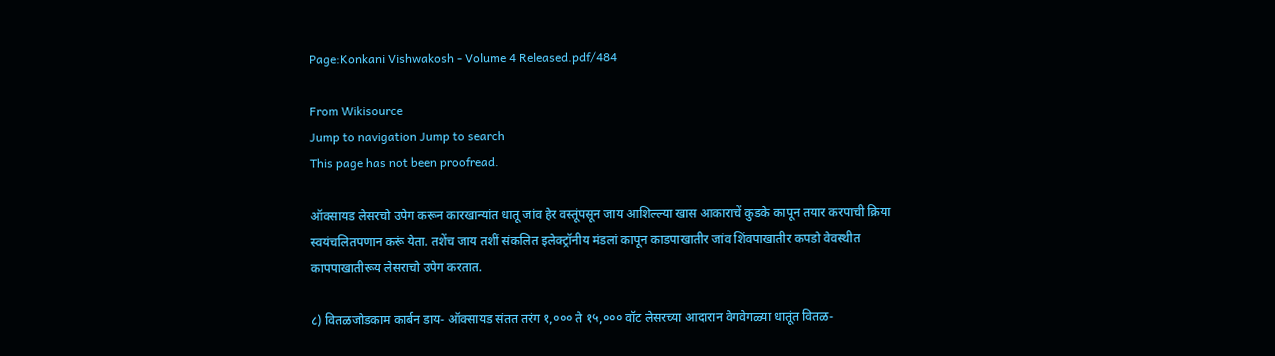Page:Konkani Vishwakosh - Volume 4 Released.pdf/484

From Wikisource
Jump to navigation Jump to search
This page has not been proofread.

ऑक्सायड लेसरचो उपेग करून कारखान्यांत धातू जांव हेर वस्तूंपसून जाय आशिल्ल्या खास आकाराचें कुडके कापून तयार करपाची क्रिया स्वयंचलितपणान करूं येता. तशेंच जाय तशीं संकलित इलेक्ट्रॉनीय मंडलां कापून काडपाखातीर जांव शिंवपाखातीर कपडो वेवस्थीत कापपाखातीरूय लेसराचो उपेग करतात.

८‌‌‌‌) वितळजोडकाम कार्बन डाय- ऑक्सायड संतत तरंग १,००० ते १५,००० वॉट लेसरच्या आदारान वेगवेगळ्या धातूंत वितळ-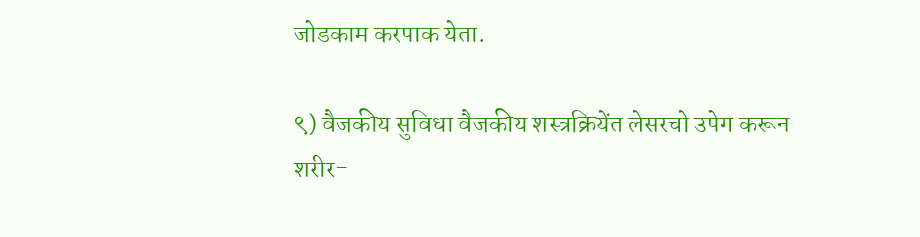जोडकाम करपाक येता.

९‌) वैजकीय सुविधा वैजकीय शस्त्रक्रियेंत लेसरचो उपेग करून शरीर-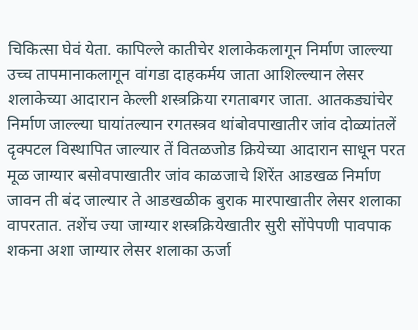चिकित्सा घेवं येता. कापिल्ले कातीचेर शलाकेकलागून निर्माण जाल्ल्या उच्च तापमानाकलागून वांगडा दाहकर्मय जाता आशिल्ल्यान लेसर शलाकेच्या आदारान केल्ली शस्त्रक्रिया रगताबगर जाता. आतकड्यांचेर निर्माण जाल्ल्या घायांतल्यान रगतस्त्रव थांबोवपाखातीर जांव दोळ्यांतलें दृक्पटल विस्थापित जाल्यार तें वितळजोड क्रियेच्या आदारान साधून परत मूळ जाग्यार बसोवपाखातीर जांव काळजाचे शिरेंत आडखळ निर्माण जावन ती बंद जाल्यार ते आडखळीक बुराक मारपाखातीर लेसर शलाका वापरतात. तशेंच ज्या जाग्यार शस्त्रक्रियेखातीर सुरी सोंपेपणी पावपाक शकना अशा जाग्यार लेसर शलाका ऊर्जा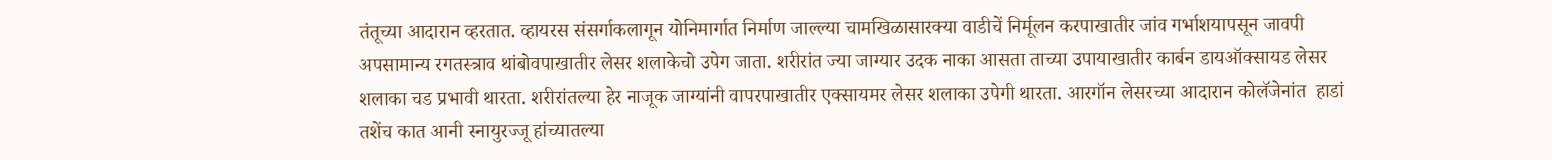तंतूच्या आदारान व्हरतात. व्हायरस संसर्गाकलागून योनिमार्गात निर्माण जाल्ल्या चामखिळासारक्या वाडीचें निर्मूलन करपाखातीर जांव गर्भाशयापसून जावपी अपसामान्य रगतस्त्राव थांबोवपाखातीर लेसर शलाकेचो उपेग जाता. शरीरांत ज्या जाग्यार उदक नाका आसता ताच्या उपायाखातीर कार्बन डायऑक्सायड लेसर शलाका चड प्रभावी थारता. शरीरांतल्या हेर नाजूक जाग्यांनी वापरपाखातीर एक्सायमर लेसर शलाका उपेगी थारता. आरगॉन लेसरच्या आदारान कोलॅजेनांत ‍‌ हाडां तशेंच कात आनी स्नायुरज्जू हांच्यातल्या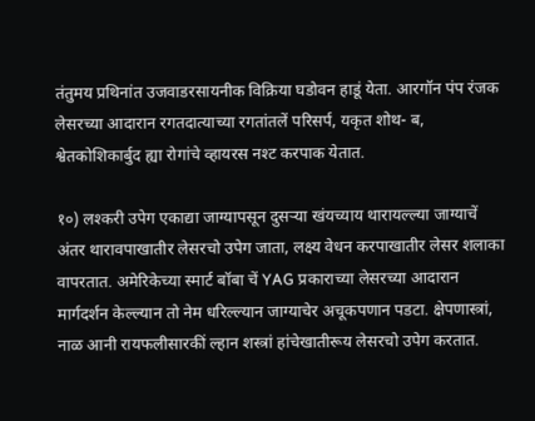तंतुमय प्रथिनांत उजवाडरसायनीक विक्रिया घडोवन हाडूं येता. आरगॉन पंप रंजक लेसरच्या आदारान रगतदात्याच्या रगतांतलें परिसर्प, यकृत शोथ- ब, श्वेतकोशिकार्बुद ह्या रोगांचे व्हायरस नश्ट करपाक येतात.

१०) लश्करी उपेग एकाद्या जाग्यापसून दुसऱ्या खंयच्याय थारायल्ल्या जाग्याचें अंतर थारावपाखातीर लेसरचो उपेग जाता, लक्ष्य वेधन करपाखातीर लेसर शलाका वापरतात. अमेरिकेच्या स्मार्ट बॉबा चें YAG प्रकाराच्या लेसरच्या आदारान मार्गदर्शन केल्ल्यान तो नेम धरिल्ल्यान जाग्याचेर अचूकपणान पडटा. क्षेपणास्त्रां, नाळ आनी रायफलीसारकीं ल्हान शस्त्रां हांचेखातीरूय लेसरचो उपेग करतात.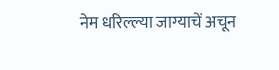नेम धरिल्ल्या जाग्याचें अचून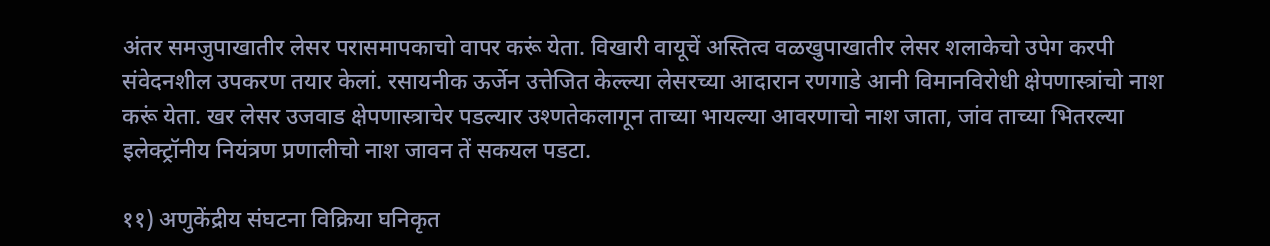अंतर समजुपाखातीर लेसर परासमापकाचो वापर करूं येता. विखारी वायूचें अस्तित्व वळखुपाखातीर लेसर शलाकेचो उपेग करपी संवेदनशील उपकरण तयार केलां. रसायनीक ऊर्जेन उत्तेजित केल्ल्या लेसरच्या आदारान रणगाडे आनी विमानविरोधी क्षेपणास्त्रांचो नाश करूं येता. खर लेसर उजवाड क्षेपणास्त्राचेर पडल्यार उश्णतेकलागून ताच्या भायल्या आवरणाचो नाश जाता, जांव ताच्या भितरल्या इलेक्ट्रॉनीय नियंत्रण प्रणालीचो नाश जावन तें सकयल पडटा.

११) अणुकेंद्रीय संघटना विक्रिया घनिकृत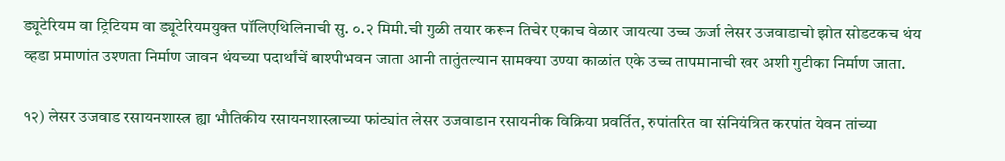ड्यूटेरियम वा ट्रिटियम वा ड्यूटेरियमयुक्त पॉलिएथिलिनाची सु. ०.२ मिमी.ची गुळी तयार करून तिचेर एकाच वेळार जायत्या उच्च ऊर्जा लेसर उजवाडाचो झोत सोडटकच थंय व्हडा प्रमाणांत उश्णता निर्माण जावन थंयच्या पदार्थांचें बाश्पीभवन जाता आनी तातुंतल्यान सामक्या उण्या काळांत एके उच्च तापमानाची खर अशी गुटीका निर्माण जाता.

१२) लेसर उजवाड रसायनशास्त्र ह्या भौतिकीय रसायनशास्त्राच्या फांट्यांत लेसर उजवाडान रसायनीक विक्रिया प्रवर्तित, रुपांतरित वा संनियंत्रित करपांत येवन तांच्या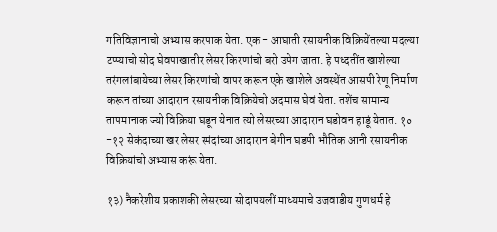गतिविज्ञानाचो अभ्यास करपाक येता. एक - आघाती रसायनीक विक्रियेंतल्या मदल्या टप्प्याचो सोद घेवपाखातीर लेसर किरणांचो बरो उपेग जाता. हे पध्दतींत खाशेल्या तरंगलांबायेच्या लेसर किरणांचो वापर करून एके खाशेले अवस्थेंत आसपी रेणू निर्माण करून तांच्या आदारान रसायनीक विक्रियेचो अदमास घेवं येता. तशेंच सामान्य तापमानाक ज्यो विक्रिया घडून येनात त्यो लेसरच्या आदारान घडोवन हाडूं येतात. १० -१२ सेकंदाच्या खर लेसर स्पंदांच्या आदारान बेगीन घडपी भौतिक आनी रसायनीक विक्रियांचो अभ्यास करूं येता.

१३) नैकरेशीय प्रकाशकी लेसरच्या सोदापयलीं माध्यमाचे उजवाडीय गुणधर्म हे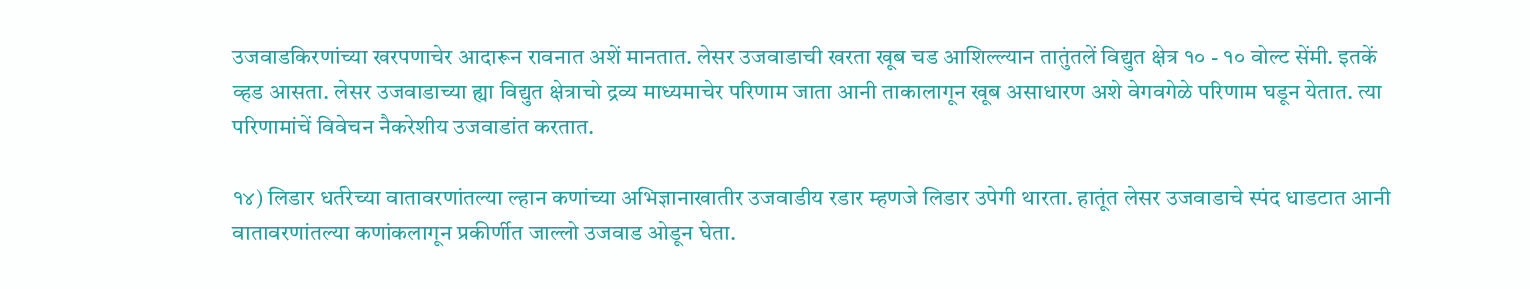उजवाडकिरणांच्या खरपणाचेर आदारून रावनात अशें मानतात. लेसर उजवाडाची खरता खूब चड आशिल्ल्यान तातुंतलें विद्युत क्षेत्र १० - १० वोल्ट सेंमी. इतकें व्हड आसता. लेसर उजवाडाच्या ह्या विद्युत क्षेत्राचो द्रव्य माध्यमाचेर परिणाम जाता आनी ताकालागून खूब असाधारण अशे वेगवगेळे परिणाम घडून येतात. त्या परिणामांचें विवेचन नैकरेशीय उजवाडांत करतात.

१४) लिडार धर्तरेच्या वातावरणांतल्या ल्हान कणांच्या अभिज्ञानाखातीर उजवाडीय रडार म्हणजे लिडार उपेगी थारता. हातूंत लेसर उजवाडाचे स्पंद धाडटात आनी वातावरणांतल्या कणांकलागून प्रकीर्णीत जाल्लो उजवाड ओडून घेता.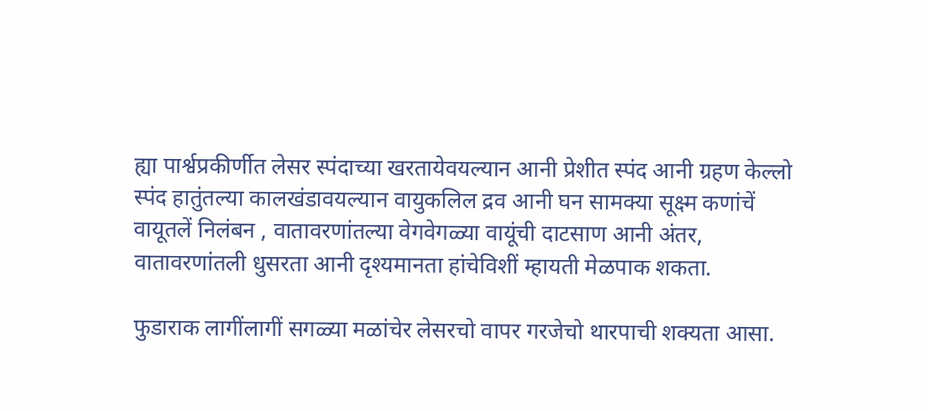ह्या पार्श्वप्रकीर्णीत लेसर स्पंदाच्या खरतायेवयल्यान आनी प्रेशीत स्पंद आनी ग्रहण केल्लो स्पंद हातुंतल्या कालखंडावयल्यान वायुकलिल द्रव आनी घन सामक्या सूक्ष्म कणांचें वायूतलें निलंबन , वातावरणांतल्या वेगवेगळ्या वायूंची दाटसाण आनी अंतर, वातावरणांतली धुसरता आनी दृश्यमानता हांचेविशीं म्हायती मेळपाक शकता.

फुडाराक लागींलागीं सगळ्या मळांचेर लेसरचो वापर गरजेचो थारपाची शक्यता आसा.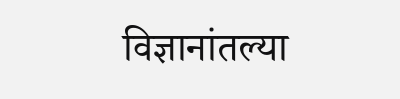विज्ञानांतल्या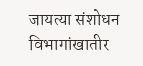जायत्या संशोधन विभागांखातीर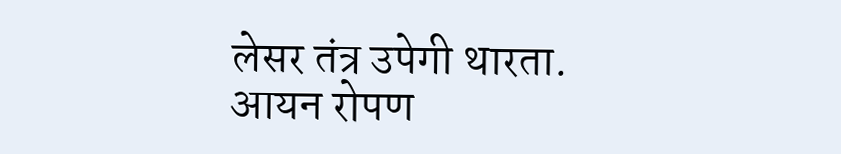लेसर तंत्र उपेगी थारता. आयन रोपण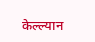केल्ल्यान